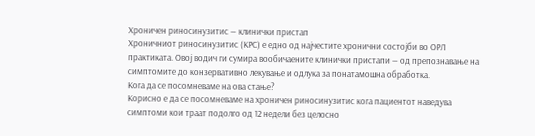Хроничен риносинузитис — клинички пристап
Хроничниот риносинузитис (КРС) е едно од најчестите хронични состојби во ОРЛ практиката. Овој водич ги сумира вообичаените клинички пристапи — од препознавање на симптомите до конзервативно лекување и одлука за понатамошна обработка.
Кога да се посомневаме на ова стање?
Корисно е да се посомневаме на хроничен риносинузитис кога пациентот наведува симптоми кои траат подолго од 12 недели без целосно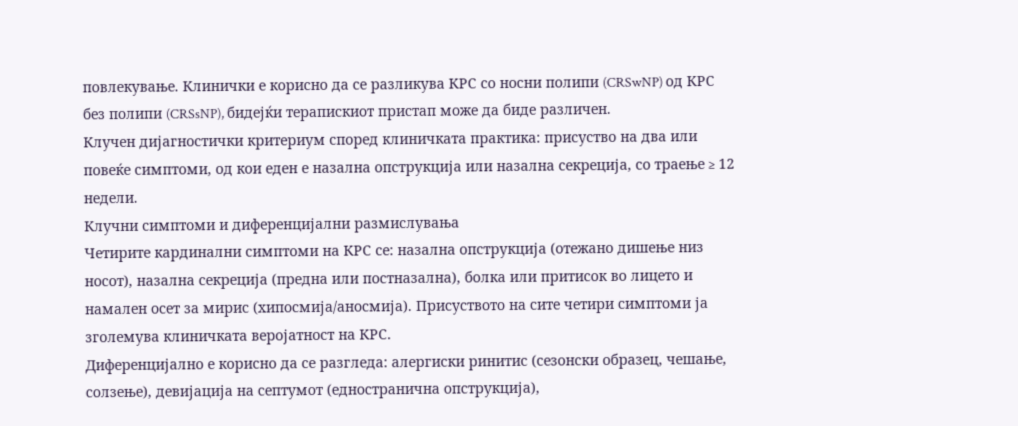повлекување. Клинички е корисно да се разликува КРС со носни полипи (CRSwNP) од КРС без полипи (CRSsNP), бидејќи терапискиот пристап може да биде различен.
Клучен дијагностички критериум според клиничката практика: присуство на два или повеќе симптоми, од кои еден е назална опструкција или назална секреција, со траење ≥ 12 недели.
Клучни симптоми и диференцијални размислувања
Четирите кардинални симптоми на КРС се: назална опструкција (отежано дишење низ носот), назална секреција (предна или постназална), болка или притисок во лицето и намален осет за мирис (хипосмија/аносмија). Присуството на сите четири симптоми ја зголемува клиничката веројатност на КРС.
Диференцијално е корисно да се разгледа: алергиски ринитис (сезонски образец, чешање, солзење), девијација на септумот (едностранична опструкција),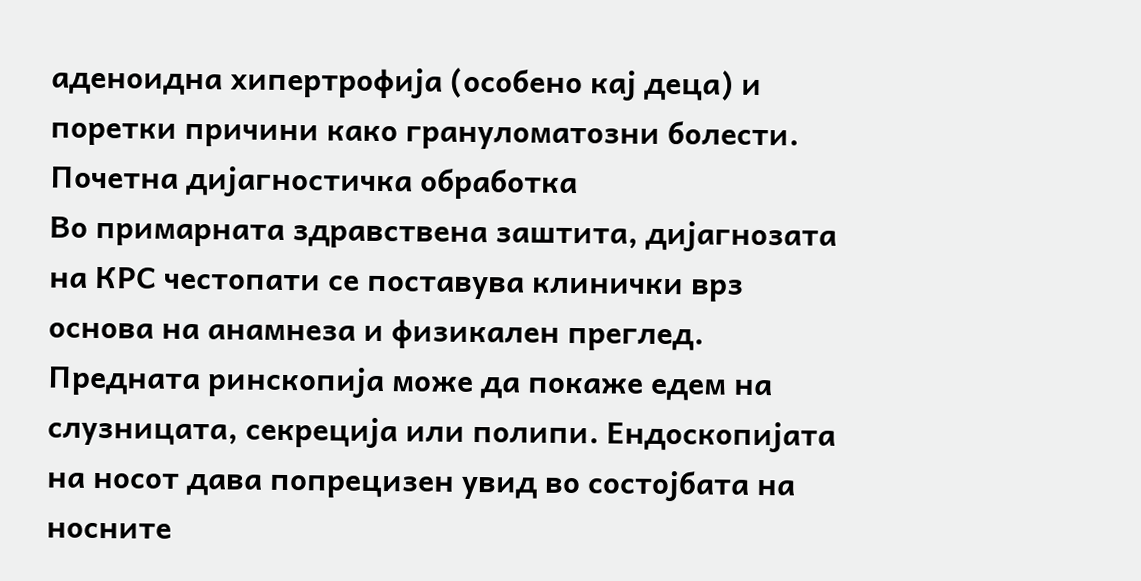аденоидна хипертрофија (особено кај деца) и поретки причини како грануломатозни болести.
Почетна дијагностичка обработка
Во примарната здравствена заштита, дијагнозата на КРС честопати се поставува клинички врз основа на анамнеза и физикален преглед. Предната ринскопија може да покаже едем на слузницата, секреција или полипи. Ендоскопијата на носот дава попрецизен увид во состојбата на носните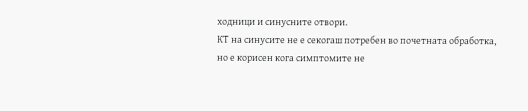ходници и синусните отвори.
КТ на синусите не е секогаш потребен во почетната обработка, но е корисен кога симптомите не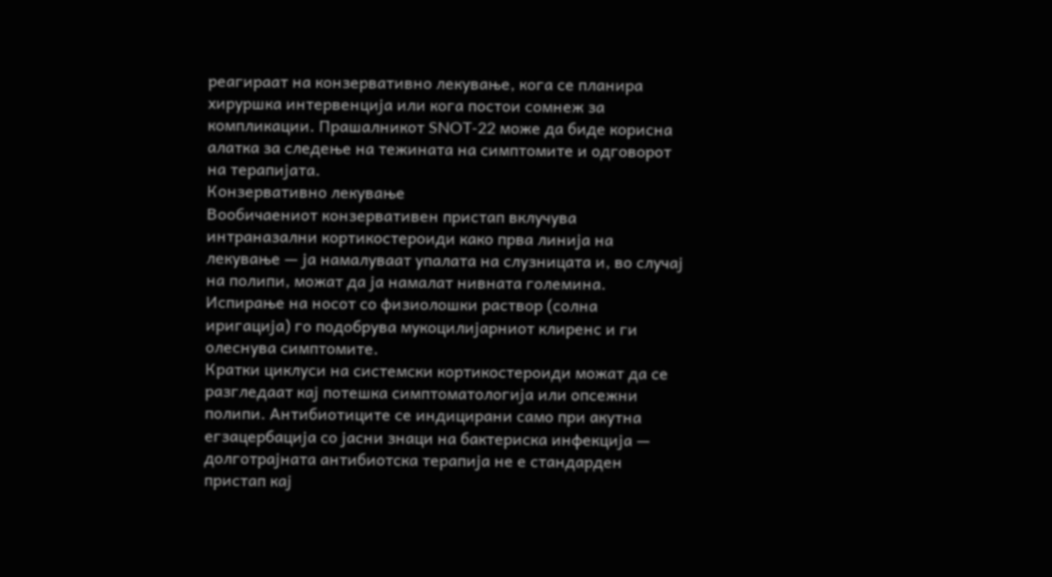реагираат на конзервативно лекување, кога се планира хируршка интервенција или кога постои сомнеж за компликации. Прашалникот SNOT-22 може да биде корисна алатка за следење на тежината на симптомите и одговорот на терапијата.
Конзервативно лекување
Вообичаениот конзервативен пристап вклучува интраназални кортикостероиди како прва линија на лекување — ја намалуваат упалата на слузницата и, во случај на полипи, можат да ја намалат нивната големина. Испирање на носот со физиолошки раствор (солна иригација) го подобрува мукоцилијарниот клиренс и ги олеснува симптомите.
Кратки циклуси на системски кортикостероиди можат да се разгледаат кај потешка симптоматологија или опсежни полипи. Антибиотиците се индицирани само при акутна егзацербација со јасни знаци на бактериска инфекција — долготрајната антибиотска терапија не е стандарден пристап кај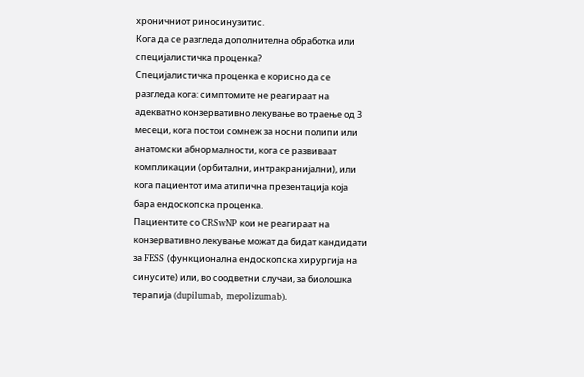хроничниот риносинузитис.
Кога да се разгледа дополнителна обработка или специјалистичка проценка?
Специјалистичка проценка е корисно да се разгледа кога: симптомите не реагираат на адекватно конзервативно лекување во траење од 3 месеци, кога постои сомнеж за носни полипи или анатомски абнормалности, кога се развиваат компликации (орбитални, интракранијални), или кога пациентот има атипична презентација која бара ендоскопска проценка.
Пациентите со CRSwNP кои не реагираат на конзервативно лекување можат да бидат кандидати за FESS (функционална ендоскопска хирургија на синусите) или, во соодветни случаи, за биолошка терапија (dupilumab, mepolizumab).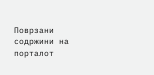Поврзани содржини на порталот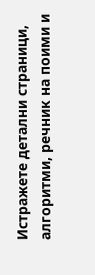Истражете детални страници, алгоритми, речник на поими и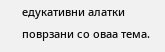едукативни алатки поврзани со оваа тема.